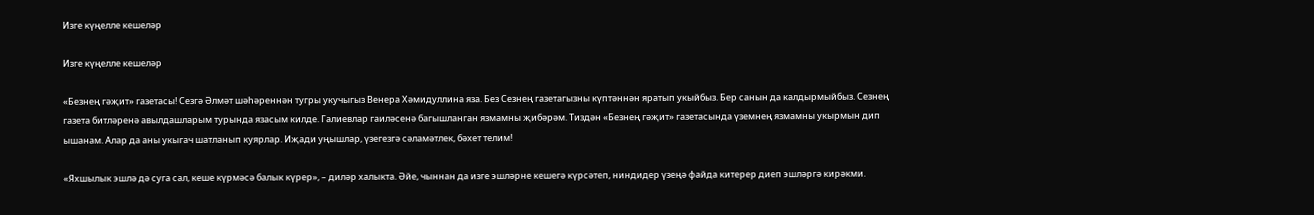Изге күңелле кешеләр

Изге күңелле кешеләр

«Безнең гәҗит» газетасы! Сезгә Әлмәт шәһәреннән тугры укучыгыз Венера Хәмидуллина яза. Без Сезнең газетагызны күптәннән яратып укыйбыз. Бер санын да калдырмыйбыз. Сезнең газета битләренә авылдашларым турында язасым килде. Галиевлар гаиләсенә багышланган язмамны җибәрәм. Тиздән «Безнең гәҗит» газетасында үземнең язмамны укырмын дип ышанам. Алар да аны укыгач шатланып куярлар. Иҗади уңышлар, үзегезгә сәламәтлек, бәхет телим!

«Яхшылык эшлә дә суга сал, кеше күрмәсә балык күрер», – диләр халыкта. Әйе, чыннан да изге эшләрне кешегә күрсәтеп, ниндидер үзеңә файда китерер диеп эшләргә кирәкми.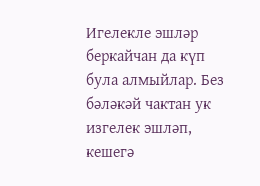Игелекле эшләр беркайчан да күп була алмыйлар. Без бәләкәй чактан ук изгелек эшләп, кешегә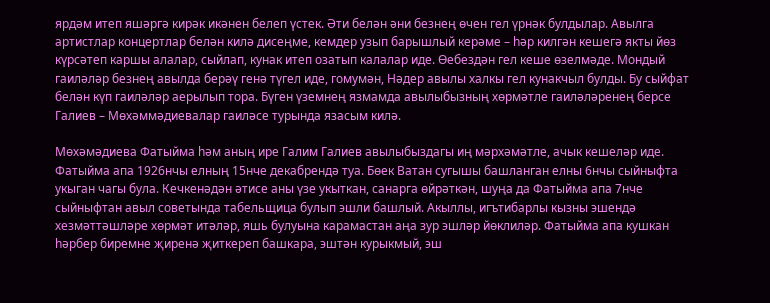ярдәм итеп яшәргә кирәк икәнен белеп үстек. Әти белән әни безнең өчен гел үрнәк булдылар. Авылга артистлар концертлар белән килә дисеңме, кемдер узып барышлый керәме – һәр килгән кешегә якты йөз күрсәтеп каршы алалар, сыйлап, кунак итеп озатып калалар иде. Өебездән гел кеше өзелмәде. Мондый гаиләләр безнең авылда берәү генә түгел иде, гомумән, Нәдер авылы халкы гел кунакчыл булды. Бу сыйфат белән күп гаиләләр аерылып тора. Бүген үземнең язмамда авылыбызның хөрмәтле гаиләләренең берсе Галиев – Мөхәммәдиевалар гаиләсе турында язасым килә.

Мөхәмәдиева Фатыйма һәм аның ире Галим Галиев авылыбыздагы иң мәрхәмәтле, ачык кешеләр иде. Фатыйма апа 1926нчы елның 15нче декабрендә туа. Бөек Ватан сугышы башланган елны 6нчы сыйныфта укыган чагы була. Кечкенәдән әтисе аны үзе укыткан, санарга өйрәткән, шуңа да Фатыйма апа 7нче сыйныфтан авыл советында табельщица булып эшли башлый. Акыллы, игътибарлы кызны эшендә хезмәттәшләре хөрмәт итәләр, яшь булуына карамастан аңа зур эшләр йөклиләр. Фатыйма апа кушкан һәрбер биремне җиренә җиткереп башкара, эштән курыкмый, эш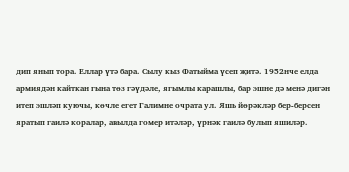дип янып тора. Еллар үтә бара. Сылу кыз Фатыйма үсеп җитә. 1952нче елда армиядән кайткан гына төз гәүдәле, ягымлы карашлы, бар эшне дә менә дигән итеп эшләп куючы, көчле егет Галимне очрата ул. Яшь йөрәкләр бер-берсен яратып гаилә коралар, авылда гомер итәләр, үрнәк гаилә булып яшиләр.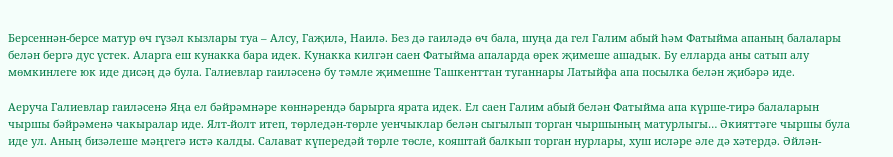Берсеннән-берсе матур өч гүзәл кызлары туа – Алсу, Гаҗилә, Наилә. Без дә гаиләдә өч бала, шуңа да гел Галим абый һәм Фатыйма апаның балалары белән бергә дус үстек. Аларга еш кунакка бара идек. Кунакка килгән саен Фатыйма апаларда өрек җимеше ашадык. Бу елларда аны сатып алу мөмкинлеге юк иде дисәң дә була. Галиевлар гаиләсенә бу тәмле җимешне Ташкенттан туганнары Латыйфа апа посылка белән җибәрә иде.

Аеруча Галиевлар гаиләсенә Яңа ел бәйрәмнәре көннәрендә барырга ярата идек. Ел саен Галим абый белән Фатыйма апа күрше-тирә балаларын чыршы бәйрәменә чакыралар иде. Ялт-йолт итеп, төрледән-төрле уенчыклар белән сыгылып торган чыршының матурлыгы… Әкияттәге чыршы була иде ул. Аның бизәлеше мәңгегә истә калды. Салават күпередәй төрле төсле, кояштай балкып торган нурлары, хуш исләре әле дә хәтердә. Әйлән-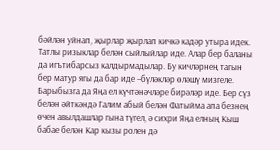бәйлән уйнап, җырлар җырлап кичкә кадәр утыра идек. Татлы ризыклар белән сыйлыйлар иде. Алар бер баланы да игътибарсыз калдырмадылар. Бу кичләрнең тагын бер матур ягы да бар иде –бүләкләр өләшү мизгеле. Барыбызга да Яңа ел күчтәнәчләре бирәләр иде. Бер сүз белән әйткәндә Галим абый белән Фатыйма апа безнең өчен авылдашлар гына түгел, ә сихри Яңа елның Кыш бабае белән Кар кызы ролен дә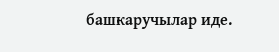башкаручылар иде.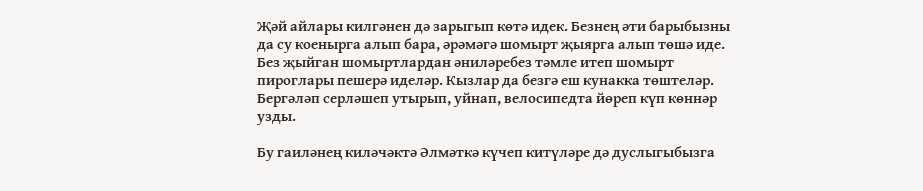Җәй айлары килгәнен дә зарыгып көтә идек. Безнең әти барыбызны да су коенырга алып бара, әрәмәгә шомырт җыярга алып төшә иде. Без җыйган шомыртлардан әниләребез тәмле итеп шомырт пироглары пешерә иделәр. Кызлар да безгә еш кунакка төштеләр. Бергәләп серләшеп утырып, уйнап, велосипедта йөреп күп көннәр узды.

Бу гаиләнең киләчәктә Әлмәткә күчеп китүләре дә дуслыгыбызга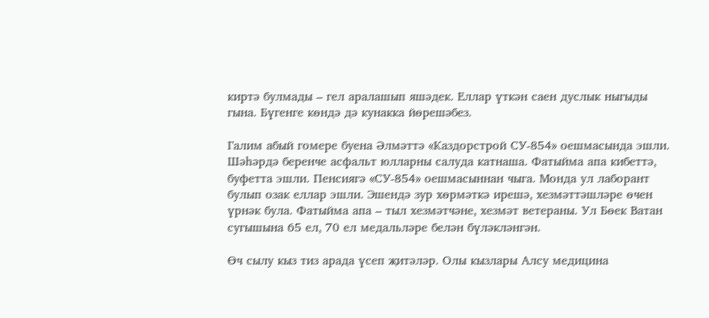киртә булмады – гел аралашып яшәдек. Еллар үткән саен дуслык ныгыды гына. Бүгенге көндә дә кунакка йөрешәбез.

Галим абый гомере буена Әлмәттә «Каздорстрой СУ-854» оешмасында эшли. Шәһәрдә беренче асфальт юлларны cалуда катнаша. Фатыйма апа кибеттә, буфетта эшли. Пенсиягә «СУ-854» оешмасыннан чыга. Монда ул лаборант булып озак еллар эшли. Эшендә зур хөрмәткә ирешә, хезмәттәшләре өчен үрнәк була. Фатыйма апа – тыл хезмәтчәне, хезмәт ветераны. Ул Бөек Ватан сугышына 65 ел, 70 ел медальләре белән бүләкләнгән.

Өч сылу кыз тиз арада үсеп җитәләр. Олы кызлары Алсу медицина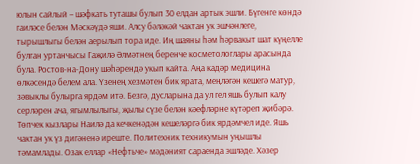юлын сайлый – шәфкать туташы булып 30 елдан артык эшли. Бүгенге көндә гаиләсе белән Мәскәүдә яши. Алсу бәләкәй чактан ук эшчәнлеге, тырышлыгы белән аерылып тора иде. Иң шаяны һәм һәрвакыт шат күңелле булган уртанчысы Гаҗилә Әлмәтнең беренче косметологлары арасында була. Ростов-на-Дону шәһәрендә укып кайта. Аңа кадәр медицина өлкәсендә белем ала. Үзенең хезмәтен бик ярата, меңләгән кешегә матур, зәвыклы булырга ярдәм итә. Безгә, дусларына да ул гел яшь булып калу серләрен ача, ягымлылыгы, җылы сүзе белән кәефләрне күтәреп җибәрә. Төпчек кызлары Наилә да кечкенәдән кешеләргә бик ярдәмчел иде. Яшь чактан ук үз дигәненә иреште. Политехник техникумын уңышлы тәмамлады. Озак еллар «Нефтьче» мәдәният сараенда эшләде. Хәзер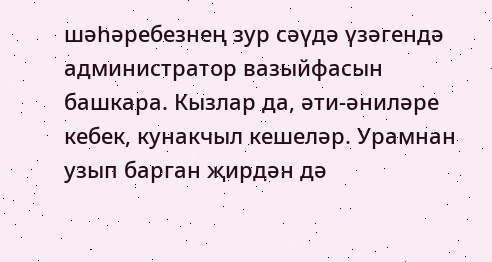шәһәребезнең зур сәүдә үзәгендә администратор вазыйфасын башкара. Кызлар да, әти-әниләре кебек, кунакчыл кешеләр. Урамнан узып барган җирдән дә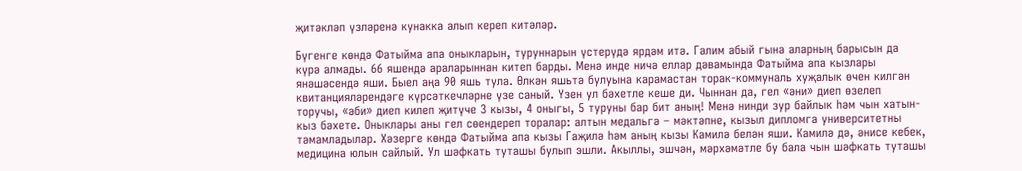җитәкләп үзләренә кунакка алып кереп китәләр.

Бүгенге көндә Фатыйма апа оныкларын, туруннарын үстерүдә ярдәм итә. Галим абый гына аларның барысын да күрә алмады. 66 яшендә араларыннан китеп барды. Менә инде ничә еллар дәвамында Фатыйма апа кызлары янәшәсендә яши. Быел аңа 90 яшь тула. Өлкән яшьтә булуына карамастан торак-коммуналь хуҗалык өчен килгән квитанцияләрендәге күрсәткечләрне үзе саный. Үзен ул бәхетле кеше ди. Чыннан да, гел «әни» диеп өзелеп торучы, «әби» диеп килеп җитүче 3 кызы, 4 оныгы, 5 туруны бар бит аның! Менә нинди зур байлык һәм чын хатын-кыз бәхете. Оныклары аны гел сөендереп торалар: алтын медальгә – мәктәпне, кызыл дипломга университетны тәмамладылар. Хәзерге көндә Фатыйма апа кызы Гаҗилә һәм аның кызы Камилә белән яши. Камилә дә, әнисе кебек, медицина юлын сайлый. Ул шәфкать туташы булып эшли. Акыллы, эшчән, мәрхәмәтле бу бала чын шәфкать туташы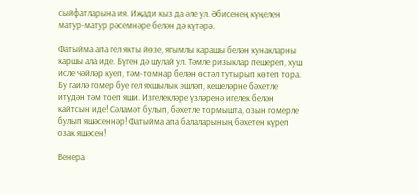сыйфатларына ия. Иҗади кыз да әле ул. Әбисенең күңелен матур-матур рәсемнәре белән дә күтәрә.

Фатыйма апа гел якты йөзе, ягымлы карашы белән кунакларны каршы ала иде. Бүген дә шулай ул. Тәмле ризыклар пешереп, хуш исле чәйләр куеп, тәм-томнар белән өстәл тутырып көтеп тора. Бу гаилә гомер буе гел яхшылык эшләп, кешеләрне бәхетле итүдән тәм тоеп яши. Изгелекләре үзләренә игелек белән кайтсын иде! Сәламәт булып, бәхетле тормышта, озын гомерле булып яшәсеннәр! Фатыйма апа балаларының бәхетен күреп озак яшәсен!

Венера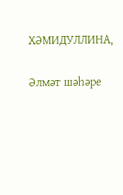ХӘМИДУЛЛИНА,

Әлмәт шәһәре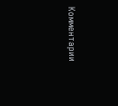Комментарии